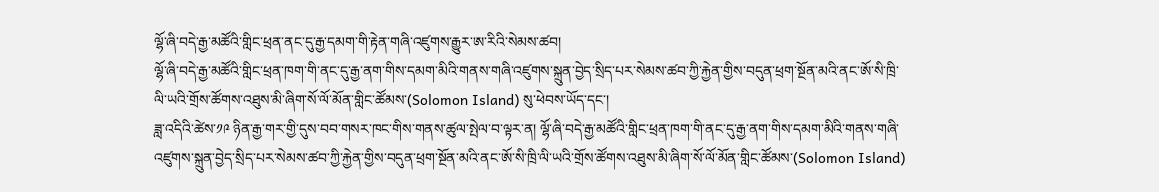ལྷོ་ཞི་བདེ་རྒྱ་མཚོའི་གླིང་ཕྲན་ནང་དུ་རྒྱ་དམག་གི་རྟེན་གཞི་འཛུགས་རྒྱུར་ཨ་རིའི་སེམས་ཚབ།
ལྷོ་ཞི་བདེ་རྒྱ་མཚོའི་གླིང་ཕྲན་ཁག་གི་ནང་དུ་རྒྱ་ནག་གིས་དམག་མིའི་གནས་གཞི་འཛུགས་སྐྲུན་བྱེད་སྲིད་པར་སེམས་ཚབ་ཀྱི་རྐྱེན་གྱིས་བདུན་ཕྲག་སྔོན་མའི་ནང་ཨོ་སི་ཁྲི་ལི་ཡའི་གྲོས་ཚོགས་འཐུས་མི་ཞིག་སོ་ལོ་མོན་གླིང་ཚོམས་(Solomon Island) སུ་ཕེབས་ཡོད་དང་།
ཟླ་འདིའི་ཚེས་༡༩ ཉིན་རྒྱ་གར་གྱི་དུས་བབ་གསར་ཁང་གིས་གནས་ཚུལ་སྤེལ་བ་ལྟར་ན། ལྷོ་ཞི་བདེ་རྒྱ་མཚོའི་གླིང་ཕྲན་ཁག་གི་ནང་དུ་རྒྱ་ནག་གིས་དམག་མིའི་གནས་གཞི་འཛུགས་སྐྲུན་བྱེད་སྲིད་པར་སེམས་ཚབ་ཀྱི་རྐྱེན་གྱིས་བདུན་ཕྲག་སྔོན་མའི་ནང་ཨོ་སི་ཁྲི་ལི་ཡའི་གྲོས་ཚོགས་འཐུས་མི་ཞིག་སོ་ལོ་མོན་གླིང་ཚོམས་(Solomon Island)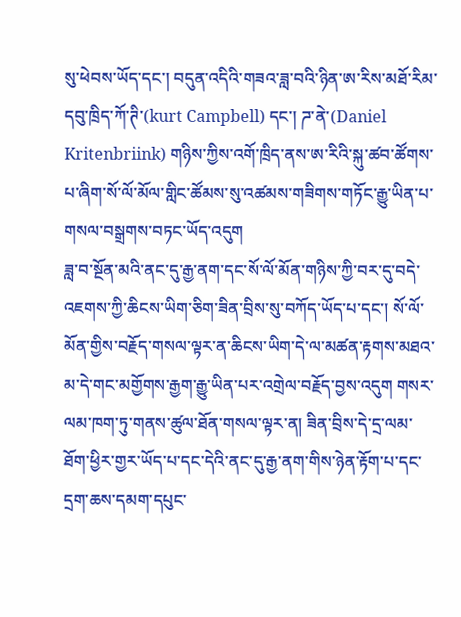སུ་ཕེབས་ཡོད་དང་། བདུན་འདིའི་གཟའ་ཟླ་བའི་ཉིན་ཨ་རིས་མཐོ་རིམ་དབུ་ཁྲིད་ཀོ་ཊི་(kurt Campbell) དང་། ཌ་ནེ་(Daniel Kritenbriink) གཉིས་ཀྱིས་འགོ་ཁྲིད་ནས་ཨ་རིའི་སྐུ་ཚབ་ཚོགས་པ་ཞིག་སོ་ལོ་མོལ་གླིང་ཚོམས་སུ་འཚམས་གཟིགས་གཏོང་རྒྱུ་ཡིན་པ་གསལ་བསྒྲགས་བཏང་ཡོད་འདུག
ཟླ་བ་སྔོན་མའི་ནང་དུ་རྒྱ་ནག་དང་སོ་ལོ་མོན་གཉིས་ཀྱི་བར་དུ་བདེ་འཇགས་ཀྱི་ཆིངས་ཡིག་ཅིག་ཟིན་བྲིས་སུ་བཀོད་ཡོད་པ་དང་། སོ་ལོ་མོན་གྱིས་བརྗོད་གསལ་ལྟར་ན་ཆིངས་ཡིག་དེ་ལ་མཚན་རྟགས་མཐའ་མ་དེ་གང་མགྱོགས་རྒྱག་རྒྱུ་ཡིན་པར་འགྲེལ་བརྗོད་བྱས་འདུག གསར་ལམ་ཁག་ཏུ་གནས་ཚུལ་ཐོན་གསལ་ལྟར་ན། ཟིན་བྲིས་དེ་དྲ་ལམ་ཐོག་ཕྱིར་གྱར་ཡོད་པ་དང་དེའི་ནང་དུ་རྒྱ་ནག་གིས་ཉེན་རྟོག་པ་དང་དྲག་ཆས་དམག་དཔུང་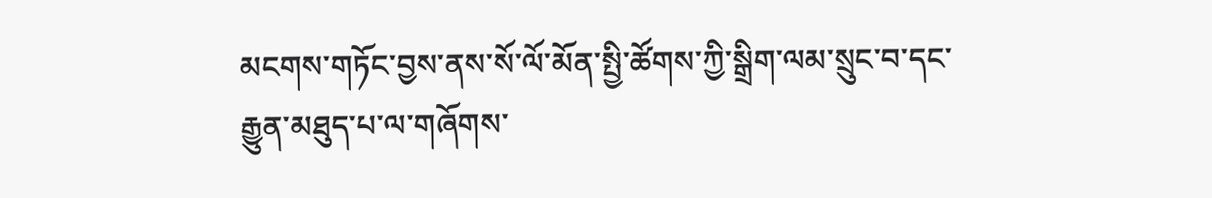མངགས་གཏོང་བྱས་ནས་སོ་ལོ་མོན་སྤྱི་ཚོགས་ཀྱི་སྒྲིག་ལམ་སྲུང་བ་དང་རྒྱུན་མཐུད་པ་ལ་གཞོགས་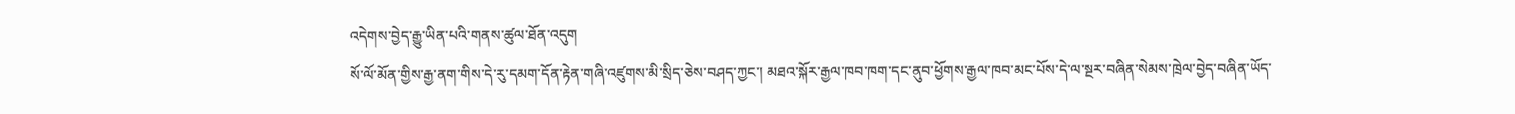འདེགས་བྱེད་རྒྱུ་ཡིན་པའི་གནས་ཚུལ་ཐོན་འདུག
སོ་ལོ་མོན་གྱིས་རྒྱ་ནག་གིས་དེ་རུ་དམག་དོན་རྟེན་གཞི་འཛུགས་མི་སྲིད་ཅེས་བཤད་ཀྱང་། མཐའ་སྐོར་རྒྱལ་ཁབ་ཁག་དང་ནུབ་ཕྱོགས་རྒྱལ་ཁབ་མང་པོས་དེ་ལ་སྔར་བཞིན་སེམས་ཁྲེལ་བྱེད་བཞིན་ཡོད་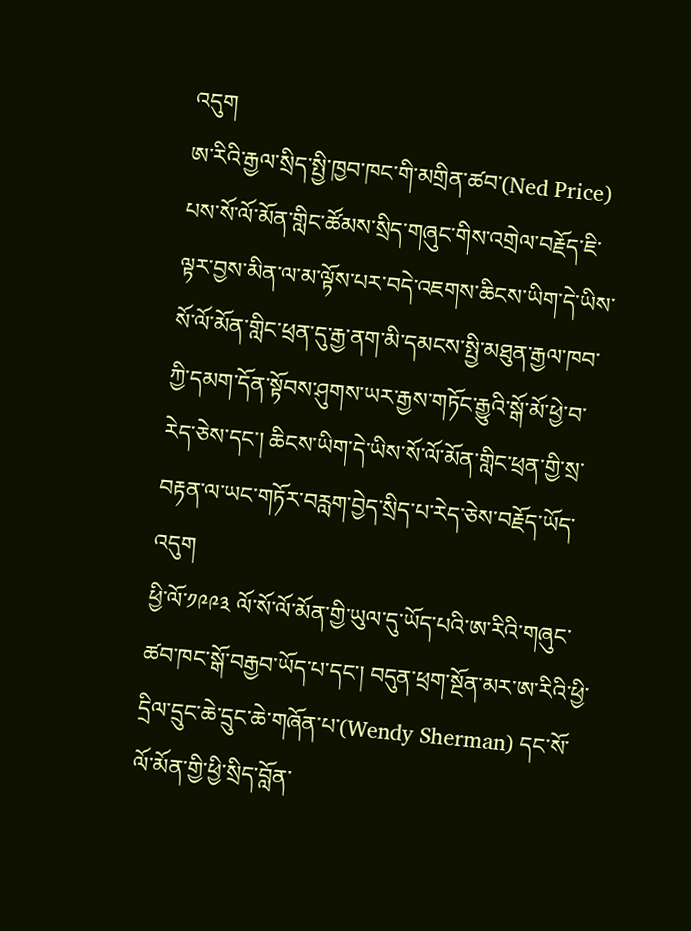འདུག
ཨ་རིའི་རྒྱལ་སྲིད་སྤྱི་ཁྱབ་ཁང་གི་མགྲིན་ཚབ་(Ned Price) པས་སོ་ལོ་མོན་གླིང་ཚོམས་སྲིད་གཞུང་གིས་འགྲེལ་བརྗོད་ཇི་ལྟར་བྱས་མིན་ལ་མ་ལྟོས་པར་བདེ་འཇགས་ཆིངས་ཡིག་དེ་ཡིས་སོ་ལོ་མོན་གླིང་ཕྲན་དུ་རྒྱ་ནག་མི་དམངས་སྤྱི་མཐུན་རྒྱལ་ཁབ་ཀྱི་དམག་དོན་སྟོབས་ཤུགས་ཡར་རྒྱས་གཏོང་རྒྱུའི་སྒོ་མོ་ཕྱེ་བ་རེད་ཅེས་དང་། ཆིངས་ཡིག་དེ་ཡིས་སོ་ལོ་མོན་གླིང་ཕྲན་གྱི་སྲ་བརྟན་ལ་ཡང་གཏོར་བརླག་བྱེད་སྲིད་པ་རེད་ཅེས་བརྗོད་ཡོད་འདུག
ཕྱི་ལོ་༡༩༩༣ ལོ་སོ་ལོ་མོན་གྱི་ཡུལ་དུ་ཡོད་པའི་ཨ་རིའི་གཞུང་ཚབ་ཁང་སྒོ་བརྒྱབ་ཡོད་པ་དང་། བདུན་ཕྲག་སྔོན་མར་ཨ་རིའི་ཕྱི་དྲིལ་དྲུང་ཆེ་དྲུང་ཆེ་གཞོན་པ་(Wendy Sherman) དང་སོ་ལོ་མོན་གྱི་ཕྱི་སྲིད་བློན་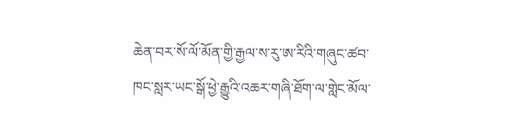ཆེན་བར་སོ་ལོ་མོན་གྱི་རྒྱལ་ས་རུ་ཨ་རིའི་གཞུང་ཚབ་ཁང་སླར་ཡང་སྒོ་ཕྱེ་རྒྱུའི་འཆར་གཞི་ཐོག་ལ་གླེང་མོལ་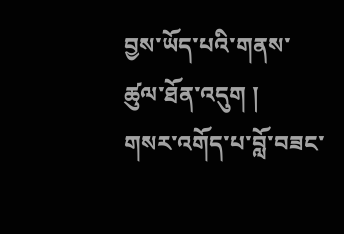བྱས་ཡོད་པའི་གནས་ཚུལ་ཐོན་འདུག །
གསར་འགོད་པ་བློ་བཟང་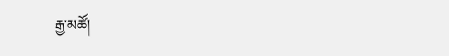རྒྱ་མཚོ།